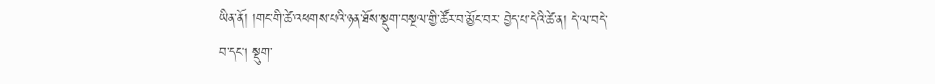ཡིན་ནོ། །གང་གི་ཚེ་འཕགས་པའི་ཉན་ཐོས་སྡུག་བསྔལ་གྱི་ཚོར་བ་མྱོང་བར་ བྱེད་པ་དེའི་ཚེ་ན། དེ་ལ་བདེ་བ་དང། སྡུག་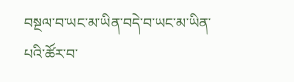བསྔལ་བ་ཡང་མ་ཡིན་བདེ་བ་ཡང་མ་ཡིན་པའི་ཚོར་བ་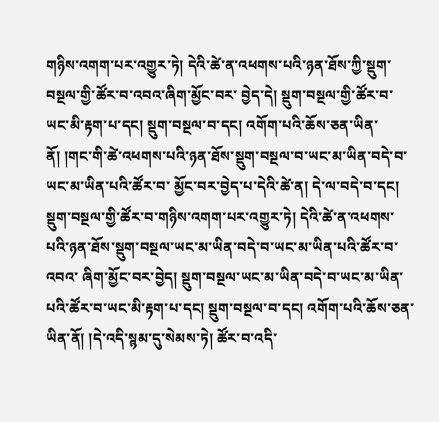གཉིས་འགག་པར་འགྱུར་ཏེ། དེའི་ཚེ་ན་འཕགས་པའི་ཉན་ཐོས་ཀྱི་སྡུག་བསྔལ་གྱི་ཚོར་བ་འབའ་ཞིག་མྱོང་བར་ བྱེད་དེ། སྡུག་བསྔལ་གྱི་ཚོར་བ་ཡང་མི་རྟག་པ་དང། སྡུག་བསྔལ་བ་དང། འགོག་པའི་ཆོས་ཅན་ཡིན་ནོ། །གང་གི་ཚེ་འཕགས་པའི་ཉན་ཐོས་སྡུག་བསྔལ་བ་ཡང་མ་ཡིན་བདེ་བ་ཡང་མ་ཡིན་པའི་ཚོར་བ་ མྱོང་བར་བྱེད་པ་དེའི་ཚེ་ན། དེ་ལ་བདེ་བ་དང། སྡུག་བསྔལ་གྱི་ཚོར་བ་གཉིས་འགག་པར་འགྱུར་ཏེ། དེའི་ཚེ་ན་འཕགས་པའི་ཉན་ཐོས་སྡུག་བསྔལ་ཡང་མ་ཡིན་བདེ་བ་ཡང་མ་ཡིན་པའི་ཚོར་བ་འབའ་ ཞིག་མྱོང་བར་བྱེད། སྡུག་བསྔལ་ཡང་མ་ཡིན་བདེ་བ་ཡང་མ་ཡིན་པའི་ཚོར་བ་ཡང་མི་རྟག་པ་དང། སྡུག་བསྔལ་བ་དང། འགོག་པའི་ཆོས་ཅན་ཡིན་ནོ། །དེ་འདི་སྙམ་དུ་སེམས་ཏེ། ཚོར་བ་འདི་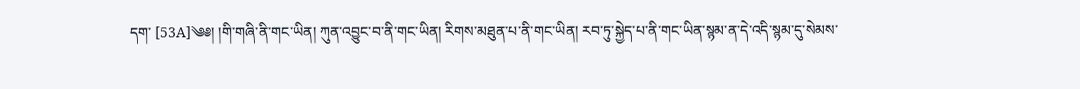དག་ [53A]༄༅། །གི་གཞི་ནི་གང་ཡིན། ཀུན་འབྱུང་བ་ནི་གང་ཡིན། རིགས་མཐུན་པ་ནི་གང་ཡིན། རབ་ཏུ་སྐྱེད་པ་ནི་གང་ཡིན་སྙམ་ན་དེ་འདི་སྙམ་དུ་སེམས་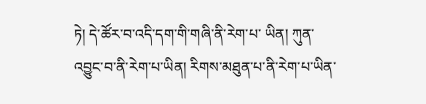ཏེ། དེ་ཚོར་བ་འདི་དག་གི་གཞི་ནི་རེག་པ་ ཡིན། ཀུན་འབྱུང་བ་ནི་རེག་པ་ཡིན། རིགས་མཐུན་པ་ནི་རེག་པ་ཡིན་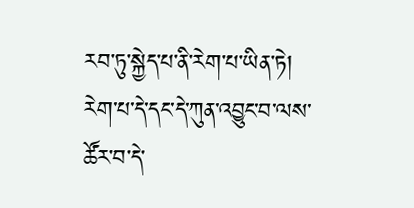རབ་ཏུ་སྐྱེད་པ་ནི་རེག་པ་ཡིན་ཏེ། རེག་པ་དེ་དང་དེ་ཀུན་འབྱུང་བ་ལས་ཚོར་བ་དེ་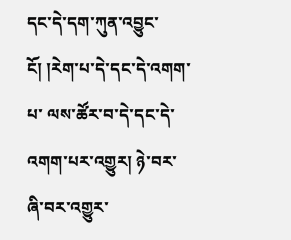དང་དེ་དག་ཀུན་འབྱུང་ངོ། །རེག་པ་དེ་དང་དེ་འགག་པ་ ལས་ཚོར་བ་དེ་དང་དེ་འགག་པར་འགྱུར། ཉེ་བར་ཞི་བར་འགྱུར་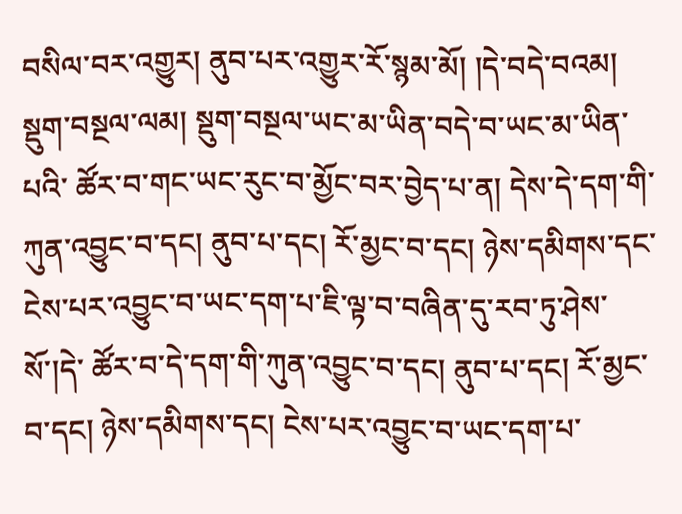བསིལ་བར་འགྱུར། ནུབ་པར་འགྱུར་རོ་སྙམ་མོ། །དེ་བདེ་བའམ། སྡུག་བསྔལ་ལམ། སྡུག་བསྔལ་ཡང་མ་ཡིན་བདེ་བ་ཡང་མ་ཡིན་པའི་ ཚོར་བ་གང་ཡང་རུང་བ་མྱོང་བར་བྱེད་པ་ན། དེས་དེ་དག་གི་ཀུན་འབྱུང་བ་དང། ནུབ་པ་དང། རོ་མྱང་བ་དང། ཉེས་དམིགས་དང་ངེས་པར་འབྱུང་བ་ཡང་དག་པ་ཇི་ལྟ་བ་བཞིན་དུ་རབ་ཏུ་ཤེས་སོ་།དེ་ ཚོར་བ་དེ་དག་གི་ཀུན་འབྱུང་བ་དང། ནུབ་པ་དང། རོ་མྱང་བ་དང། ཉེས་དམིགས་དང། ངེས་པར་འབྱུང་བ་ཡང་དག་པ་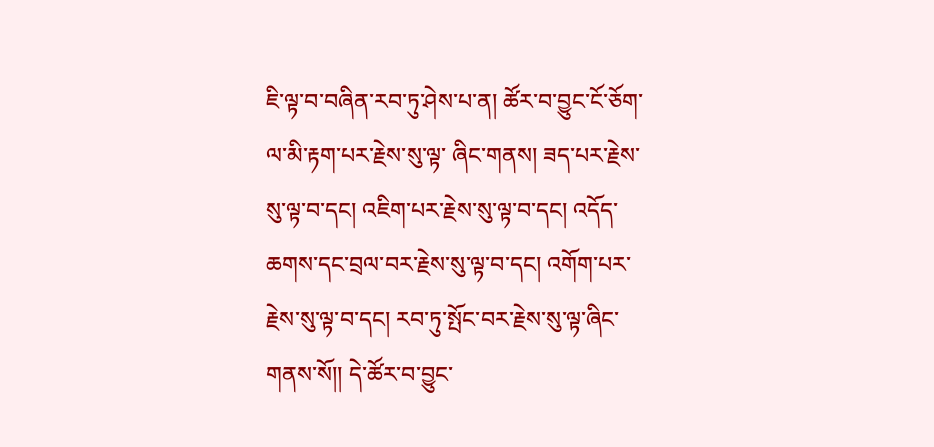ཇི་ལྟ་བ་བཞིན་རབ་ཏུ་ཤེས་པ་ན། ཚོར་བ་བྱུང་ངོ་ཅོག་ལ་མི་རྟག་པར་རྗེས་སུ་ལྟ་ ཞིང་གནས། ཟད་པར་རྗེས་སུ་ལྟ་བ་དང། འཇིག་པར་རྗེས་སུ་ལྟ་བ་དང། འདོད་ཆགས་དང་བྲལ་བར་རྗེས་སུ་ལྟ་བ་དང། འགོག་པར་རྗེས་སུ་ལྟ་བ་དང། རབ་ཏུ་སྤོང་བར་རྗེས་སུ་ལྟ་ཞིང་གནས་སོ།། དེ་ཚོར་བ་བྱུང་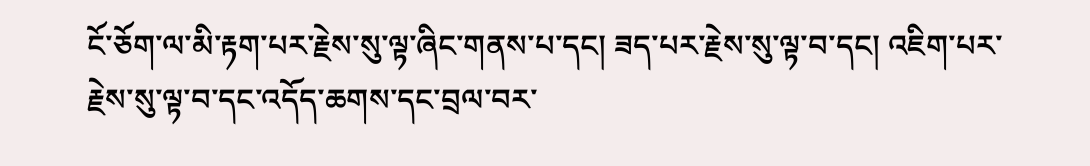ངོ་ཅོག་ལ་མི་རྟག་པར་རྗེས་སུ་ལྟ་ཞིང་གནས་པ་དང། ཟད་པར་རྗེས་སུ་ལྟ་བ་དང། འཇིག་པར་རྗེས་སུ་ལྟ་བ་དང་འདོད་ཆགས་དང་བྲལ་བར་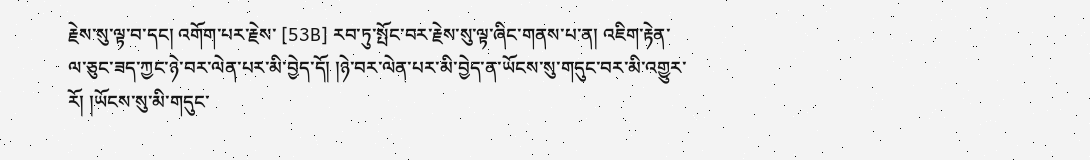རྗེས་སུ་ལྟ་བ་དང། འགོག་པར་རྗེས་ [53B] རབ་ཏུ་སྤོང་བར་རྗེས་སུ་ལྟ་ཞིང་གནས་པ་ན། འཇིག་རྟེན་ལ་ཅུང་ཟད་ཀྱང་ཉེ་བར་ལེན་པར་མི་བྱེད་དོ། །ཉེ་བར་ལེན་པར་མི་བྱེད་ན་ཡོངས་སུ་གདུང་བར་མི་འགྱུར་རོ། །ཡོངས་སུ་མི་གདུང་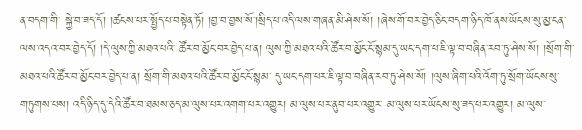ན་བདག་གི་ སྐྱེ་བ་ཟད་དོ། །ཚངས་པར་སྤྱོད་པ་བསྟེན་ཏོ། །བྱ་བ་བྱས་སོ་།སྲིད་པ་འདི་ལས་གཞན་མི་ཤེས་སོ། །ཞེས་གོ་བར་བྱེད་ཅིང་བདག་ཉིད་ཁོ་ནས་ཡོངས་སུ་མྱ་ངན་ལས་འདའ་བར་བྱེད་དོ། །དེ་ལུས་ཀྱི་མཐའ་པའི་ ཚོར་བ་མྱོང་བར་བྱེད་པ་ན། ལུས་ཀྱི་མཐའ་པའི་ཚོར་བ་མྱོང་ངོ་སྙམ་དུ་ཡང་དག་པ་ཇི་ལྟ་བ་བཞིན་རབ་ཏུ་ཤེས་སོ། །སྲོག་གི་མཐའ་པའི་ཚོར་བ་མྱོང་བར་བྱེད་པ་ན། སྲོག་གི་མཐའ་པའི་ཚོར་བ་མྱོང་ངོ་སྙམ་ དུ་ཡང་དག་པར་ཇི་ལྟ་བ་བཞིན་རབ་ཏུ་ཤེས་སོ། །ལུས་ཞིག་པའི་འོག་ཏུ་སྲོག་ཡོངས་སུ་གཏུགས་པས། འདི་ཉིད་དུ་དེའི་ཚོར་བ་ཐམས་ཅད་མ་ལུས་པར་འགག་པར་འགྱུར། མ་ལུས་པར་ནུབ་པར་འགྱུར་ མ་ལུས་པར་ཡོངས་སུ་ཟད་པར་འགྱུར། མ་ལུས་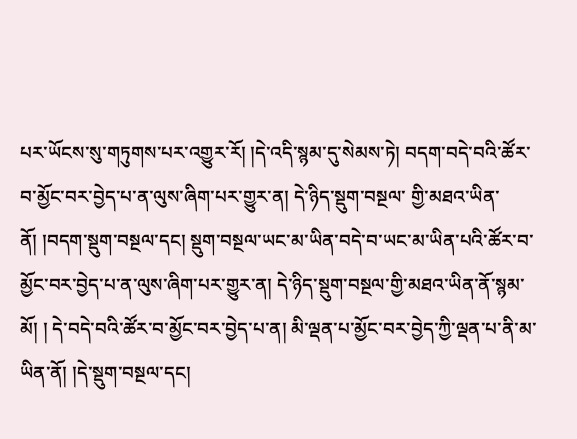པར་ཡོངས་སུ་གཏུགས་པར་འགྱུར་རོ། །དེ་འདི་སྙམ་དུ་སེམས་ཏེ། བདག་བདེ་བའི་ཚོར་བ་མྱོང་བར་བྱེད་པ་ན་ལུས་ཞིག་པར་གྱུར་ན། དེ་ཉིད་སྡུག་བསྔལ་ གྱི་མཐའ་ཡིན་ནོ། །བདག་སྡུག་བསྔལ་དང། སྡུག་བསྔལ་ཡང་མ་ཡིན་བདེ་བ་ཡང་མ་ཡིན་པའི་ཚོར་བ་མྱོང་བར་བྱེད་པ་ན་ལུས་ཞིག་པར་གྱུར་ན། དེ་ཉིད་སྡུག་བསྔལ་གྱི་མཐའ་ཡིན་ནོ་སྙམ་མོ། ། དེ་བདེ་བའི་ཚོར་བ་མྱོང་བར་བྱེད་པ་ན། མི་ལྡན་པ་མྱོང་བར་བྱེད་ཀྱི་ལྡན་པ་ནི་མ་ཡིན་ནོ། །དེ་སྡུག་བསྔལ་དང།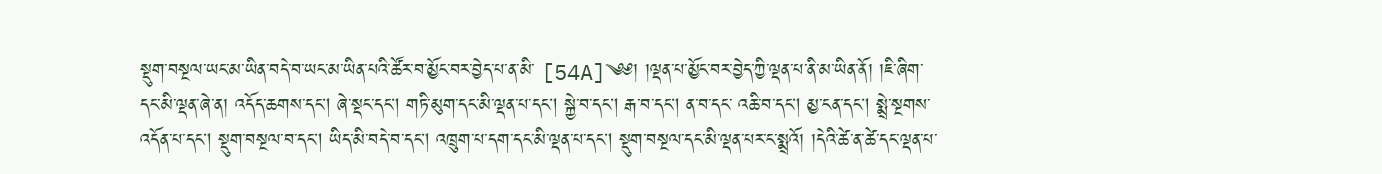སྡུག་བསྔལ་ཡང་མ་ཡིན་བདེ་བ་ཡང་མ་ཡིན་པའི་ཚོར་བ་མྱོང་བར་བྱེད་པ་ན་མི་ [54A]༄༅། །ལྡན་པ་མྱོང་བར་བྱེད་ཀྱི་ལྡན་པ་ནི་མ་ཡིན་ནོ། །ཇི་ཞིག་དང་མི་ལྡན་ཞེ་ན། འདོད་ཆགས་དང། ཞེ་སྡང་དང། གཏི་མུག་དང་མི་ལྡན་པ་དང། སྐྱེ་བ་དང། རྒ་བ་དང། ན་བ་དང་ འཆི་བ་དང། མྱ་ངན་དང། སྨྲེ་སྔགས་འདོན་པ་དང། སྡུག་བསྔལ་བ་དང། ཡིད་མི་བདེ་བ་དང། འཁྲུག་པ་དག་དང་མི་ལྡན་པ་དང། སྡུག་བསྔལ་དང་མི་ལྡན་པར་ང་སྨྲའོ། །དེའི་ཚེ་ན་ཚེ་དང་ལྡན་པ་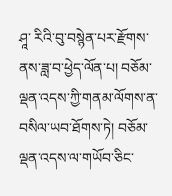ཤཱ་ རིའི་བུ་བསྙེན་པར་རྫོགས་ནས་ཟླ་བ་ཕྱེད་ལོན་པ། བཅོམ་ལྡན་འདས་ཀྱི་གནམ་ལོགས་ན་བསིལ་ཡབ་ཐོགས་ཏེ། བཅོམ་ལྡན་འདས་ལ་གཡོབ་ཅིང་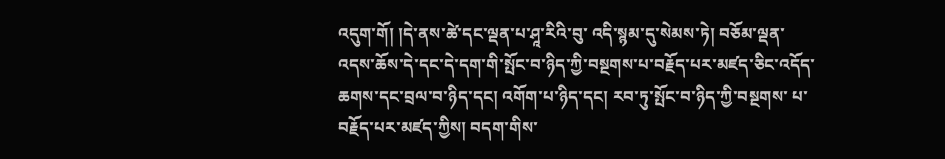འདུག་གོ། །དེ་ནས་ཚེ་དང་ལྡན་པ་ཤཱ་རིའི་བུ་ འདི་སྙམ་དུ་སེམས་ཏེ། བཅོམ་ལྡན་འདས་ཆོས་དེ་དང་དེ་དག་གི་སྤོང་བ་ཉིད་ཀྱི་བསྔགས་པ་བརྗོད་པར་མཛད་ཅིང་འདོད་ཆགས་དང་བྲལ་བ་ཉིད་དང། འགོག་པ་ཉིད་དང། རབ་ཏུ་སྤོང་བ་ཉིད་ཀྱི་བསྔགས་ པ་བརྗོད་པར་མཛད་ཀྱིས། བདག་གིས་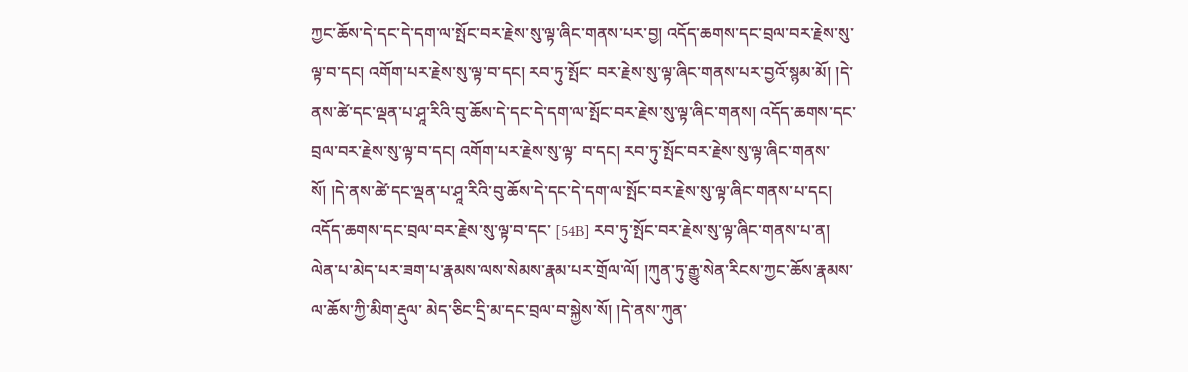ཀྱང་ཆོས་དེ་དང་དེ་དག་ལ་སྤོང་བར་རྗེས་སུ་ལྟ་ཞིང་གནས་པར་བྱ། འདོད་ཆགས་དང་བྲལ་བར་རྗེས་སུ་ལྟ་བ་དང། འགོག་པར་རྗེས་སུ་ལྟ་བ་དང། རབ་ཏུ་སྤོང་ བར་རྗེས་སུ་ལྟ་ཞིང་གནས་པར་བྱའོ་སྙམ་མོ། །དེ་ནས་ཚེ་དང་ལྡན་པ་ཤཱ་རིའི་བུ་ཆོས་དེ་དང་དེ་དག་ལ་སྤོང་བར་རྗེས་སུ་ལྟ་ཞིང་གནས། འདོད་ཆགས་དང་བྲལ་བར་རྗེས་སུ་ལྟ་བ་དང། འགོག་པར་རྗེས་སུ་ལྟ་ བ་དང། རབ་ཏུ་སྤོང་བར་རྗེས་སུ་ལྟ་ཞིང་གནས་སོ། །དེ་ནས་ཚེ་དང་ལྡན་པ་ཤཱ་རིའི་བུ་ཆོས་དེ་དང་དེ་དག་ལ་སྤོང་བར་རྗེས་སུ་ལྟ་ཞིང་གནས་པ་དང། འདོད་ཆགས་དང་བྲལ་བར་རྗེས་སུ་ལྟ་བ་དང་ [54B] རབ་ཏུ་སྤོང་བར་རྗེས་སུ་ལྟ་ཞིང་གནས་པ་ན། ལེན་པ་མེད་པར་ཟག་པ་རྣམས་ལས་སེམས་རྣམ་པར་གྲོལ་ལོ། །ཀུན་ཏུ་རྒྱུ་སེན་རིངས་ཀྱང་ཆོས་རྣམས་ལ་ཆོས་ཀྱི་མིག་རྡུལ་ མེད་ཅིང་དྲི་མ་དང་བྲལ་བ་སྐྱེས་སོ། །དེ་ནས་ཀུན་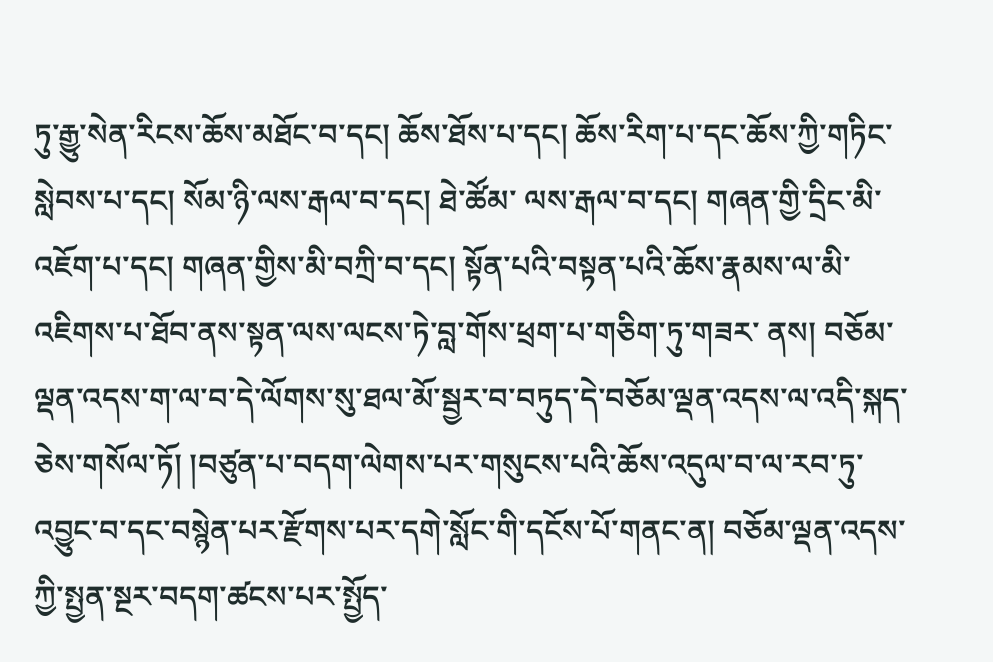ཏུ་རྒྱུ་སེན་རིངས་ཆོས་མཐོང་བ་དང། ཆོས་ཐོས་པ་དང། ཆོས་རིག་པ་དང་ཆོས་ཀྱི་གཏིང་སླེབས་པ་དང། སོམ་ཉི་ལས་རྒལ་བ་དང། ཐེ་ཚོམ་ ལས་རྒལ་བ་དང། གཞན་གྱི་དྲིང་མི་འཇོག་པ་དང། གཞན་གྱིས་མི་བཀྲི་བ་དང། སྟོན་པའི་བསྟན་པའི་ཆོས་རྣམས་ལ་མི་འཇིགས་པ་ཐོབ་ནས་སྟན་ལས་ལངས་ཏེ་བླ་གོས་ཕྲག་པ་གཅིག་ཏུ་གཟར་ ནས། བཅོམ་ལྡན་འདས་ག་ལ་བ་དེ་ལོགས་སུ་ཐལ་མོ་སྦྱར་བ་བཏུད་དེ་བཅོམ་ལྡན་འདས་ལ་འདི་སྐད་ཅེས་གསོལ་ཏོ། །བཙུན་པ་བདག་ལེགས་པར་གསུངས་པའི་ཆོས་འདུལ་བ་ལ་རབ་ཏུ་ འབྱུང་བ་དང་བསྙེན་པར་རྫོགས་པར་དགེ་སློང་གི་དངོས་པོ་གནང་ན། བཅོམ་ལྡན་འདས་ཀྱི་སྤྱན་སྔར་བདག་ཚངས་པར་སྤྱོད་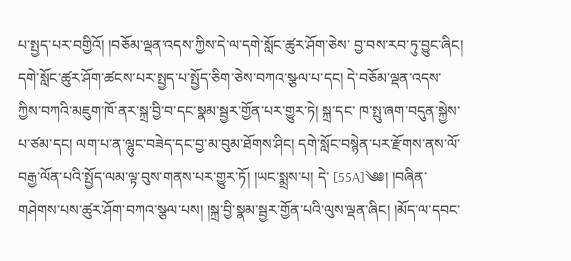པ་སྤྱད་པར་བགྱིའོ། །བཅོམ་ལྡན་འདས་ཀྱིས་དེ་ལ་དགེ་སློང་ཚུར་ཤོག་ཅེས་ བྱ་བས་རབ་ཏུ་བྱུང་ཞིང། དགེ་སློང་ཚུར་ཤོག་ཚངས་པར་སྤྱད་པ་སྤྱོད་ཅིག་ཅེས་བཀའ་སྩལ་པ་དང། དེ་བཅོམ་ལྡན་འདས་ཀྱིས་བཀའི་མཇུག་ཁོ་ནར་སྐྲ་བྱི་བ་དང་སྣམ་སྦྱར་གྱོན་པར་གྱུར་ཏེ། སྐྲ་དང་ ཁ་སྤུ་ཞག་བདུན་སྐྱེས་པ་ཙམ་དང། ལག་པ་ན་ལྷུང་བཟེད་དང་བྱ་མ་བུམ་ཐོགས་ཤིང། དགེ་སློང་བསྙེན་པར་རྫོགས་ནས་ལོ་བརྒྱ་ལོན་པའི་སྤྱོད་ལམ་ལྟ་བུས་གནས་པར་གྱུར་ཏོ། །ཡང་སྨྲས་པ། དེ་ [55A]༄༅། །བཞིན་གཤེགས་པས་ཚུར་ཤོག་བཀའ་སྩལ་པས། །སྐྲ་བྱི་སྣམ་སྦྱར་གྱོན་པའི་ལུས་ལྡན་ཞིང། །མོད་ལ་དབང་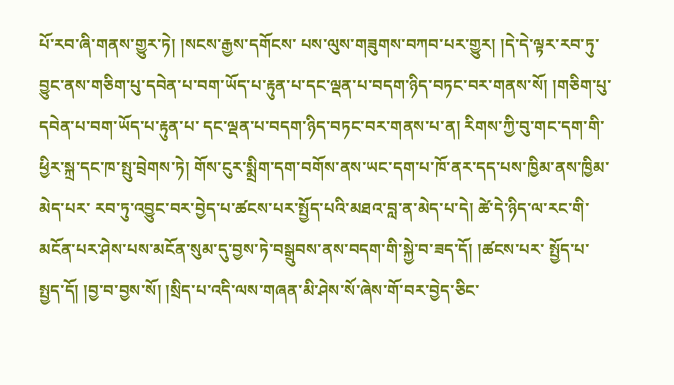པོ་རབ་ཞི་གནས་གྱུར་ཏེ། །སངས་རྒྱས་དགོངས་ པས་ལུས་གཟུགས་བཀབ་པར་གྱུར། །དེ་དེ་ལྟར་རབ་ཏུ་བྱུང་ནས་གཅིག་པུ་དབེན་པ་བག་ཡོད་པ་རྟུན་པ་དང་ལྡན་པ་བདག་ཉིད་བཏང་བར་གནས་སོ། །གཅིག་པུ་དབེན་པ་བག་ཡོད་པ་རྟུན་པ་ དང་ལྡན་པ་བདག་ཉིད་བཏང་བར་གནས་པ་ན། རིགས་ཀྱི་བུ་གང་དག་གི་ཕྱིར་སྐྲ་དང་ཁ་སྤུ་བྲེགས་ཏེ། གོས་ངུར་སྨྲིག་དག་བགོས་ནས་ཡང་དག་པ་ཁོ་ནར་དད་པས་ཁྱིམ་ནས་ཁྱིམ་མེད་པར་ རབ་ཏུ་འབྱུང་བར་བྱེད་པ་ཚངས་པར་སྤྱོད་པའི་མཐའ་བླ་ན་མེད་པ་དེ། ཚེ་དེ་ཉིད་ལ་རང་གི་མངོན་པར་ཤེས་པས་མངོན་སུམ་དུ་བྱས་ཏེ་བསྒྲུབས་ནས་བདག་གི་སྐྱེ་བ་ཟད་དོ། །ཚངས་པར་ སྤྱོད་པ་སྤྱད་དོ། །བྱ་བ་བྱས་སོ། །སྲིད་པ་འདི་ལས་གཞན་མི་ཤེས་སོ་ཞེས་གོ་བར་བྱེད་ཅིང་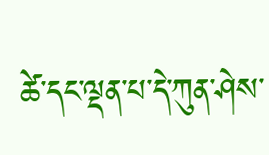ཚེ་དང་ལྡན་པ་དེ་ཀུན་ཤེས་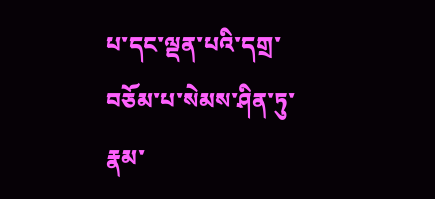པ་དང་ལྡན་པའི་དགྲ་བཅོམ་པ་སེམས་ཤིན་ཏུ་རྣམ་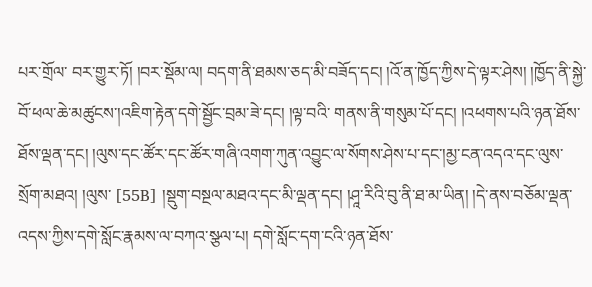པར་གྲོལ་ བར་གྱུར་ཏོ། །བར་སྡོམ་ལ། བདག་ནི་ཐམས་ཅད་མི་བཟོད་དང། །འོ་ན་ཁྱོད་ཀྱིས་དེ་ལྟར་ཤེས། །ཁྱོད་ནི་སྐྱེ་བོ་ཕལ་ཆེ་མཚུངས་།འཇིག་རྟེན་དགེ་སྦྱོང་བྲམ་ཟེ་དང། །ལྟ་བའི་ གནས་ནི་གསུམ་པོ་དང། །འཕགས་པའི་ཉན་ཐོས་ཐོས་ལྡན་དང། །ལུས་དང་ཚོར་དང་ཚོར་གཞི་འགག་ཀུན་འབྱུང་ལ་སོགས་ཤེས་པ་དང་།མྱ་ངན་འདའ་དང་ལུས་སྲོག་མཐའ། །ལུས་ [55B] །སྡུག་བསྔལ་མཐའ་དང་མི་ལྡན་དང། །ཤཱ་རིའི་བུ་ནི་ཐ་མ་ཡིན། །དེ་ནས་བཅོམ་ལྡན་འདས་ཀྱིས་དགེ་སློང་རྣམས་ལ་བཀའ་སྩལ་པ། དགེ་སློང་དག་ངའི་ཉན་ཐོས་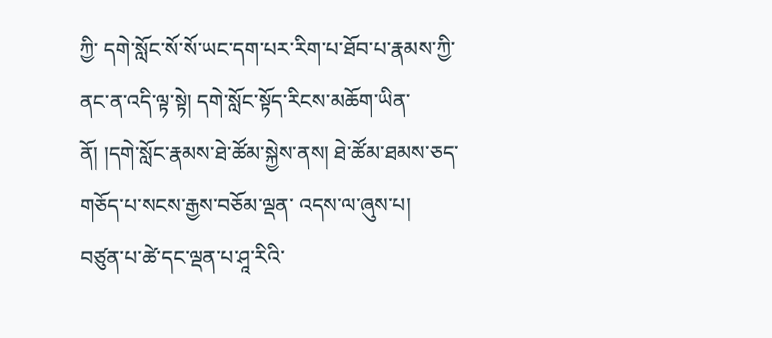ཀྱི་ དགེ་སློང་སོ་སོ་ཡང་དག་པར་རིག་པ་ཐོབ་པ་རྣམས་ཀྱི་ནང་ན་འདི་ལྟ་སྟེ། དགེ་སློང་སྟོད་རིངས་མཆོག་ཡིན་ནོ། །དགེ་སློང་རྣམས་ཐེ་ཚོམ་སྐྱེས་ནས། ཐེ་ཚོམ་ཐམས་ཅད་གཅོད་པ་སངས་རྒྱས་བཅོམ་ལྡན་ འདས་ལ་ཞུས་པ། བཙུན་པ་ཚེ་དང་ལྡན་པ་ཤཱ་རིའི་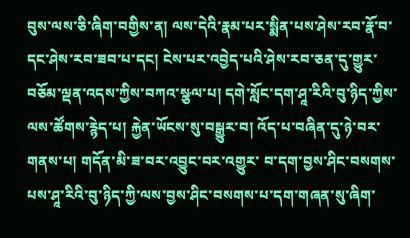བུས་ལས་ཅི་ཞིག་བགྱིས་ན། ལས་དེའི་རྣམ་པར་སྨིན་པས་ཤེས་རབ་རྣོ་བ་དང་ཤེས་རབ་ཟབ་པ་དང། ངེས་པར་འབྱེད་པའི་ཤེས་རབ་ཅན་དུ་གྱུར་ བཅོམ་ལྡན་འདས་ཀྱིས་བཀའ་སྩལ་པ། དགེ་སློང་དག་ཤཱ་རིའི་བུ་ཉིད་ཀྱིས་ལས་ཚོགས་རྙེད་པ། རྐྱེན་ཡོངས་སུ་བསྒྱུར་བ། འོད་པ་བཞིན་དུ་ཉེ་བར་གནས་པ། གདོན་མི་ཟ་བར་འབྱུང་བར་འགྱུར་ བ་དག་བྱས་ཤིང་བསགས་པས་ཤཱ་རིའི་བུ་ཉིད་ཀྱི་ལས་བྱས་ཤིང་བསགས་པ་དག་གཞན་སུ་ཞིག་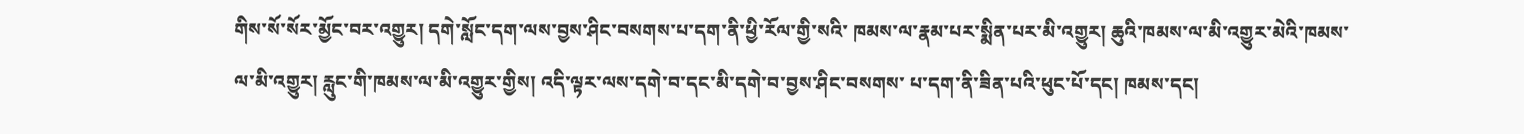གིས་སོ་སོར་མྱོང་བར་འགྱུར། དགེ་སློང་དག་ལས་བྱས་ཤིང་བསགས་པ་དག་ནི་ཕྱི་རོལ་གྱི་སའི་ ཁམས་ལ་རྣམ་པར་སྨིན་པར་མི་འགྱུར། ཆུའི་ཁམས་ལ་མི་འགྱུར་མེའི་ཁམས་ལ་མི་འགྱུར། རླུང་གི་ཁམས་ལ་མི་འགྱུར་གྱིས། འདི་ལྟར་ལས་དགེ་བ་དང་མི་དགེ་བ་བྱས་ཤིང་བསགས་ པ་དག་ནི་ཟིན་པའི་ཕུང་པོ་དང། ཁམས་དང།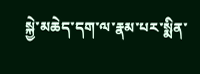སྐྱེ་མཆེད་དག་ལ་རྣམ་པར་སྨིན་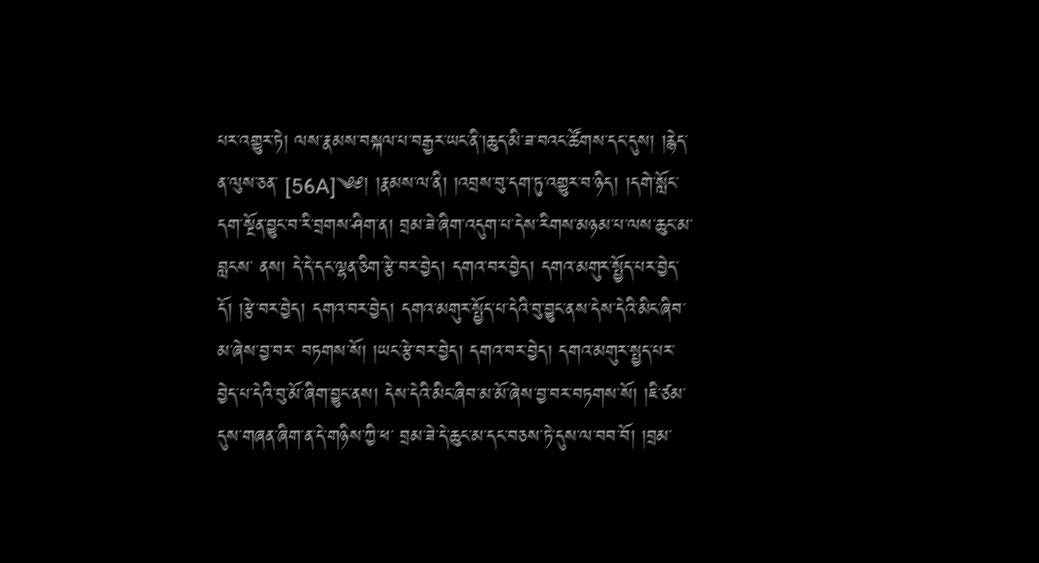པར་འགྱུར་ཏེ། ལས་རྣམས་བསྐལ་པ་བརྒྱར་ཡང་ནི་།ཆུད་མི་ཟ་བའང་ཚོགས་དང་དུས། །རྙེད་ན་ལུས་ཅན་ [56A]༄༅། །རྣམས་ལ་ནི། །འབྲས་བུ་དག་ཏུ་འགྱུར་བ་ཉིད། །དགེ་སློང་དག་སྔོན་བྱུང་བ་རི་བྲགས་ཤིག་ན། བྲམ་ཟེ་ཞིག་འདུག་པ་དེས་རིགས་མཉམ་པ་ལས་ཆུང་མ་བླངས་ ནས། དེ་དེ་དང་ལྷན་ཅིག་རྩེ་བར་བྱེད། དགའ་བར་བྱེད། དགའ་མགུར་སྤྱོད་པར་བྱེད་དོ། །རྩེ་བར་བྱེད། དགའ་བར་བྱེད། དགའ་མགུར་སྤྱོད་པ་དེའི་བུ་བྱུང་ནས་དེས་དེའི་མིང་ཞིབ་མ་ཞེས་བྱ་བར་ བཏགས་སོ། །ཡང་རྩེ་བར་བྱེད། དགའ་བར་བྱེད། དགའ་མགུར་སྤྱད་པར་བྱེད་པ་དེའི་བུ་མོ་ཞིག་བྱུང་ནས། དེས་དེའི་མིང་ཞིབ་མ་མོ་ཞེས་བྱ་བར་བཏགས་སོ། །ཇི་ཙམ་དུས་གཞན་ཞིག་ན་དེ་གཉིས་ཀྱི་ཕ་ བྲམ་ཟེ་དེ་ཆུང་མ་དང་བཅས་ཏེ་དུས་ལ་བབ་བོ། །བྲམ་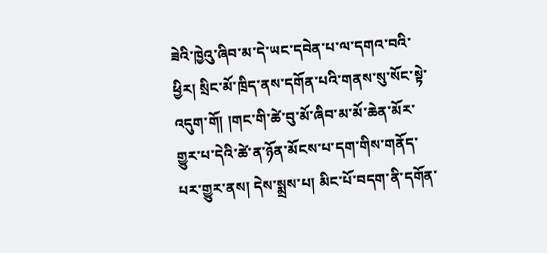ཟེའི་ཁྱེའུ་ཞིབ་མ་དེ་ཡང་དབེན་པ་ལ་དགའ་བའི་ཕྱིར། སྲིང་མོ་ཁྲིད་ནས་དགོན་པའི་གནས་སུ་སོང་སྟེ་འདུག་གོ། །གང་གི་ཚེ་བུ་མོ་ཞིབ་མ་མོ་ཆེན་མོར་ གྱུར་པ་དེའི་ཚེ་ན་ཉོན་མོངས་པ་དག་གིས་གནོད་པར་གྱུར་ནས། དེས་སྨྲས་པ། མིང་པོ་བདག་ནི་དགོན་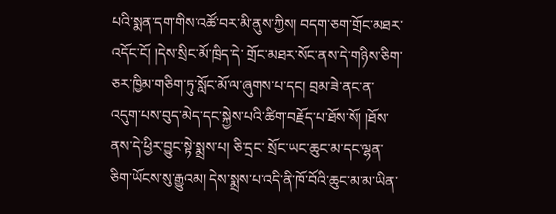པའི་སྨན་དག་གིས་འཚོ་བར་མི་ནུས་ཀྱིས། བདག་ཅག་གྲོང་མཐར་འདོང་ངོ། །དེས་སྲིང་མོ་ཁྲིད་དེ་ གྲོང་མཐར་སོང་ནས་དེ་གཉིས་ཅིག་ཅར་ཁྱིམ་གཅིག་ཏུ་སློང་མོ་ལ་ཞུགས་པ་དང། བྲམ་ཟེ་ནང་ན་འདུག་པས་བུད་མེད་དང་སྐྱེས་པའི་ཚིག་བརྗོད་པ་ཐོས་སོ། །ཐོས་ནས་དེ་ཕྱིར་བྱུང་སྟེ་སྨྲས་པ། ཅི་དྲང་ སྲོང་ཡང་ཆུང་མ་དང་ལྷན་ཅིག་ཡོངས་སུ་རྒྱུའམ། དེས་སྨྲས་པ་འདི་ནི་ཁོ་བོའི་ཆུང་མ་མ་ཡིན་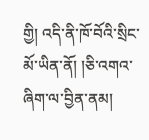གྱི། འདི་ནི་ཁོ་བོའི་སྲིང་མོ་ཡིན་ནོ། །ཅི་འགའ་ཞིག་ལ་བྱིན་ནམ།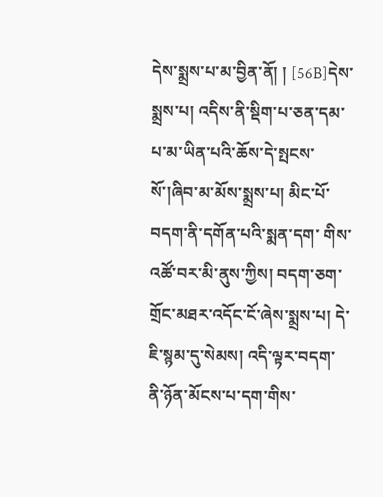དེས་སྨྲས་པ་མ་བྱིན་ནོ། ། [56B]དེས་སྨྲས་པ། འདིས་ནི་སྡིག་པ་ཅན་དམ་པ་མ་ཡིན་པའི་ཆོས་དེ་སྤངས་སོ་།ཞིབ་མ་མོས་སྨྲས་པ། མིང་པོ་བདག་ནི་དགོན་པའི་སྨན་དག་ གིས་འཚོ་བར་མི་ནུས་ཀྱིས། བདག་ཅག་གྲོང་མཐར་འདོང་ངོ་ཞེས་སྨྲས་པ། དེ་ཇི་སྙམ་དུ་སེམས། འདི་ལྟར་བདག་ནི་ཉོན་མོངས་པ་དག་གིས་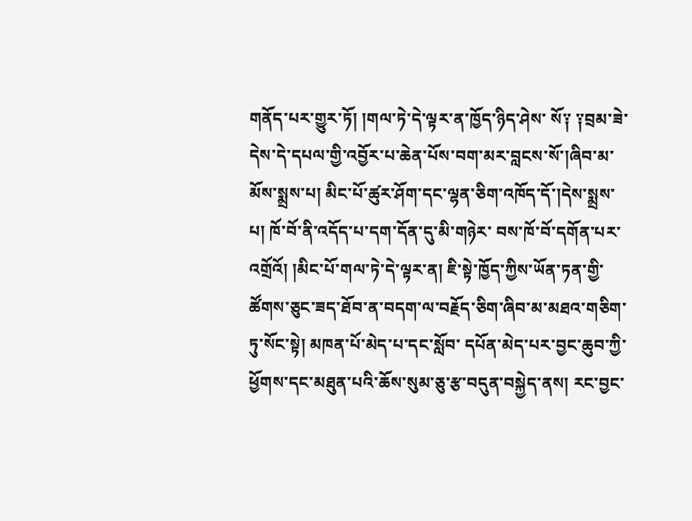གནོད་པར་གྱུར་ཏོ། །གལ་ཏེ་དེ་ལྟར་ན་ཁྱོད་ཉིད་ཤེས་ སོ༑ ༑བྲམ་ཟེ་དེས་དེ་དཔལ་གྱི་འབྱོར་པ་ཆེན་པོས་བག་མར་བླངས་སོ་།ཞིབ་མ་མོས་སྨྲས་པ། མིང་པོ་ཚུར་ཤོག་དང་ལྷན་ཅིག་འཁོད་དོ་།དེས་སྨྲས་པ། ཁོ་བོ་ནི་འདོད་པ་དག་དོན་དུ་མི་གཉེར་ བས་ཁོ་བོ་དགོན་པར་འགྲོའོ། །མིང་པོ་གལ་ཏེ་དེ་ལྟར་ན། ཇི་སྟེ་ཁྱོད་ཀྱིས་ཡོན་ཏན་གྱི་ཚོགས་ཅུང་ཟད་ཐོབ་ན་བདག་ལ་བརྗོད་ཅིག་ཞིབ་མ་མཐའ་གཅིག་ཏུ་སོང་སྟེ། མཁན་པོ་མེད་པ་དང་སློབ་ དཔོན་མེད་པར་བྱང་ཆུབ་ཀྱི་ཕྱོགས་དང་མཐུན་པའི་ཆོས་སུམ་ཅུ་རྩ་བདུན་བསྐྱེད་ནས། རང་བྱང་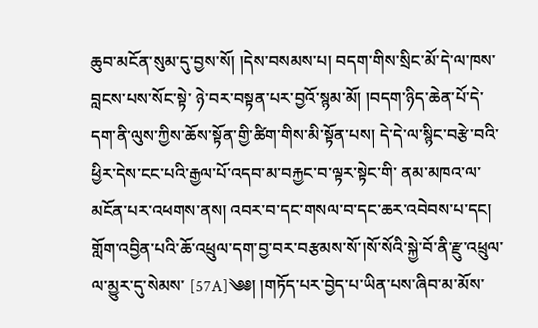ཆུབ་མངོན་སུམ་དུ་བྱས་སོ། །དེས་བསམས་པ། བདག་གིས་སྲིང་མོ་དེ་ལ་ཁས་བླངས་པས་སོང་སྟེ་ ཉེ་བར་བསྟན་པར་བྱའོ་སྙམ་མོ། །བདག་ཉིད་ཆེན་པོ་དེ་དག་ནི་ལུས་ཀྱིས་ཆོས་སྟོན་གྱི་ཚིག་གིས་མི་སྟོན་པས། དེ་དེ་ལ་སྙིང་བརྩེ་བའི་ཕྱིར་དེས་ངང་པའི་རྒྱལ་པོ་འདབ་མ་བརྐྱང་བ་ལྟར་སྟེང་གི་ ནམ་མཁའ་ལ་མངོན་པར་འཕགས་ནས། འབར་བ་དང་གསལ་བ་དང་ཆར་འབེབས་པ་དང། གློག་འབྱིན་པའི་ཆོ་འཕྲུལ་དག་བྱ་བར་བརྩམས་སོ་།སོ་སོའི་སྐྱེ་བོ་ནི་རྫུ་འཕྲུལ་ལ་མྱུར་དུ་སེམས་ [57A]༄༅། །གཏོད་པར་བྱེད་པ་ཡིན་པས་ཞིབ་མ་མོས་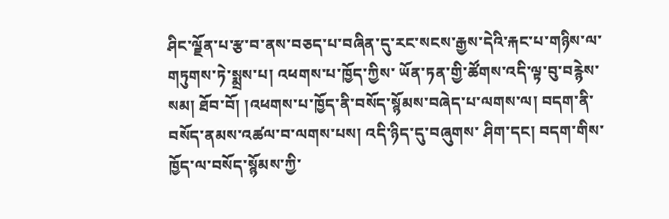ཤིང་ལྗོན་པ་རྩ་བ་ནས་བཅད་པ་བཞིན་དུ་རང་སངས་རྒྱས་དེའི་རྐང་པ་གཉིས་ལ་གཏུགས་ཏེ་སྨྲས་པ། འཕགས་པ་ཁྱོད་ཀྱིས་ ཡོན་ཏན་གྱི་ཚོགས་འདི་ལྟ་བུ་བརྙེས་སམ། ཐོབ་བོ། །འཕགས་པ་ཁྱོད་ནི་བསོད་སྙོམས་བཞེད་པ་ལགས་ལ། བདག་ནི་བསོད་ནམས་འཚལ་བ་ལགས་པས། འདི་ཉིད་དུ་བཞུགས་ ཤིག་དང། བདག་གིས་ཁྱོད་ལ་བསོད་སྙོམས་ཀྱི་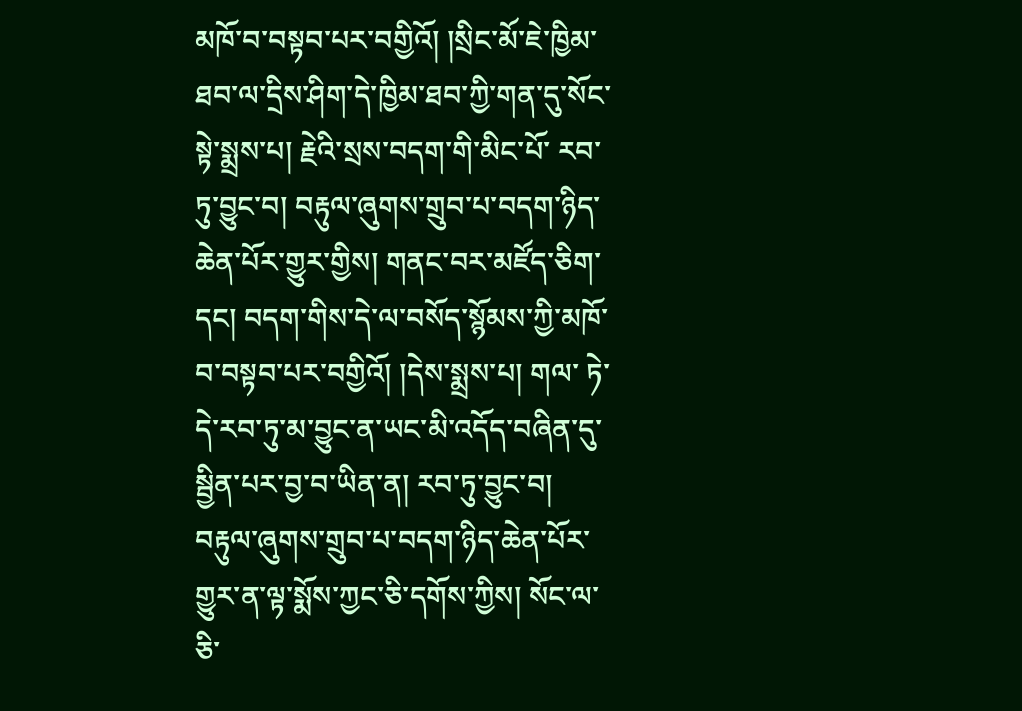མཁོ་བ་བསྟབ་པར་བགྱིའོ། །སྲིང་མོ་ཇེ་ཁྱིམ་ཐབ་ལ་དྲིས་ཤིག་དེ་ཁྱིམ་ཐབ་ཀྱི་གན་དུ་སོང་སྟེ་སྨྲས་པ། རྗེའི་སྲས་བདག་གི་མིང་པོ་ རབ་ཏུ་བྱུང་བ། བརྟུལ་ཞུགས་གྲུབ་པ་བདག་ཉིད་ཆེན་པོར་གྱུར་གྱིས། གནང་བར་མཛོད་ཅིག་དང། བདག་གིས་དེ་ལ་བསོད་སྙོམས་ཀྱི་མཁོ་བ་བསྟབ་པར་བགྱིའོ། །དེས་སྨྲས་པ། གལ་ ཏེ་དེ་རབ་ཏུ་མ་བྱུང་ན་ཡང་མི་འདོད་བཞིན་དུ་སྦྱིན་པར་བྱ་བ་ཡིན་ན། རབ་ཏུ་བྱུང་བ། བརྟུལ་ཞུགས་གྲུབ་པ་བདག་ཉིད་ཆེན་པོར་གྱུར་ན་ལྟ་སྨོས་ཀྱང་ཅི་དགོས་ཀྱིས། སོང་ལ་ཅི་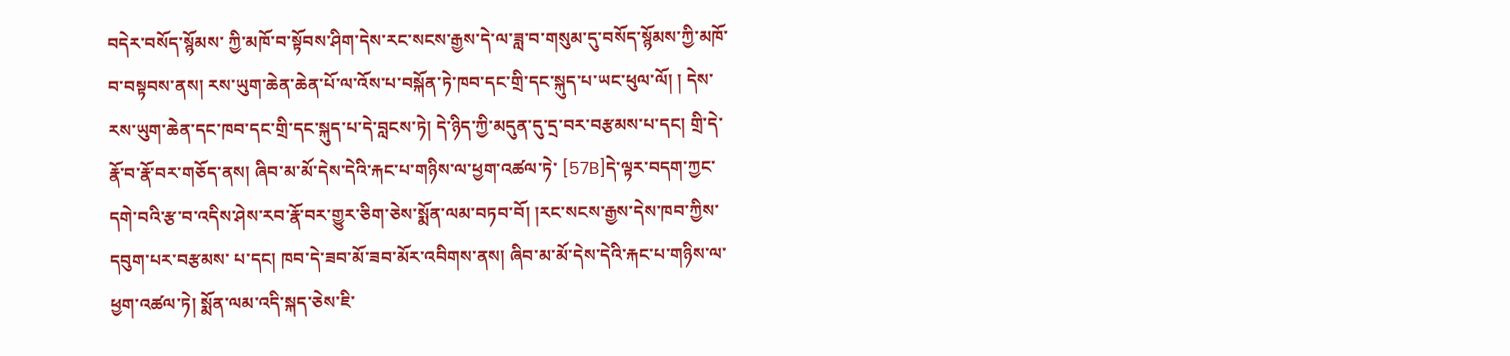བདེར་བསོད་སྙོམས་ ཀྱི་མཁོ་བ་སྟོབས་ཤིག་དེས་རང་སངས་རྒྱས་དེ་ལ་ཟླ་བ་གསུམ་དུ་བསོད་སྙོམས་ཀྱི་མཁོ་བ་བསྟབས་ནས། རས་ཡུག་ཆེན་ཆེན་པོ་ལ་འོས་པ་བསྐོན་ཏེ་ཁབ་དང་གྲི་དང་སྐུད་པ་ཡང་ཕུལ་ལོ། ། དེས་རས་ཡུག་ཆེན་དང་ཁབ་དང་གྲི་དང་སྐུད་པ་དེ་བླངས་ཏེ། དེ་ཉིད་ཀྱི་མདུན་དུ་དྲ་བར་བརྩམས་པ་དང། གྲི་དེ་རྣོ་བ་རྣོ་བར་གཅོད་ནས། ཞིབ་མ་མོ་དེས་དེའི་རྐང་པ་གཉིས་ལ་ཕྱག་འཚལ་ཏེ་ [57B]དེ་ལྟར་བདག་ཀྱང་དགེ་བའི་རྩ་བ་འདིས་ཤེས་རབ་རྣོ་བར་གྱུར་ཅིག་ཅེས་སྨོན་ལམ་བཏབ་བོ། །རང་སངས་རྒྱས་དེས་ཁབ་ཀྱིས་དབུག་པར་བརྩམས་ པ་དང། ཁབ་དེ་ཟབ་མོ་ཟབ་མོར་འབིགས་ནས། ཞིབ་མ་མོ་དེས་དེའི་རྐང་པ་གཉིས་ལ་ཕྱག་འཚལ་ཏེ། སྨོན་ལམ་འདི་སྐད་ཅེས་ཇི་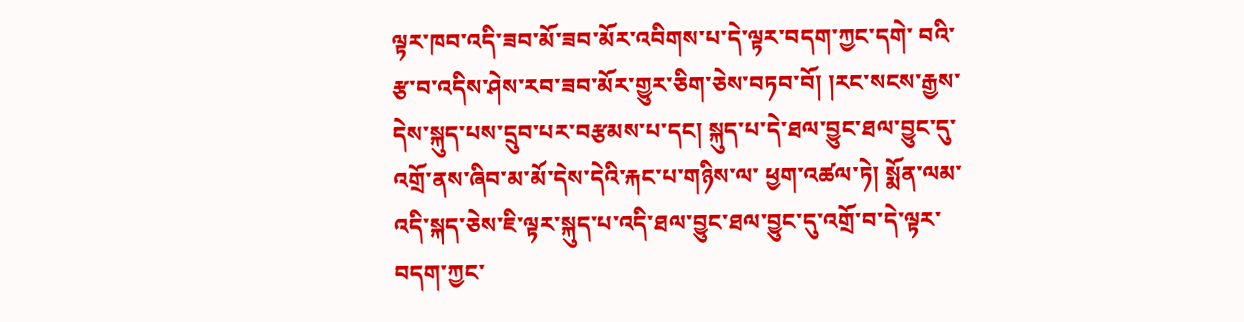ལྟར་ཁབ་འདི་ཟབ་མོ་ཟབ་མོར་འབིགས་པ་དེ་ལྟར་བདག་ཀྱང་དགེ་ བའི་རྩ་བ་འདིས་ཤེས་རབ་ཟབ་མོར་གྱུར་ཅིག་ཅེས་བཏབ་བོ། །རང་སངས་རྒྱས་དེས་སྐུད་པས་དྲུབ་པར་བརྩམས་པ་དང། སྐུད་པ་དེ་ཐལ་བྱུང་ཐལ་བྱུང་དུ་འགྲོ་ནས་ཞིབ་མ་མོ་དེས་དེའི་རྐང་པ་གཉིས་ལ་ ཕྱག་འཚལ་ཏེ། སྨོན་ལམ་འདི་སྐད་ཅེས་ཇི་ལྟར་སྐུད་པ་འདི་ཐལ་བྱུང་ཐལ་བྱུང་དུ་འགྲོ་བ་དེ་ལྟར་བདག་ཀྱང་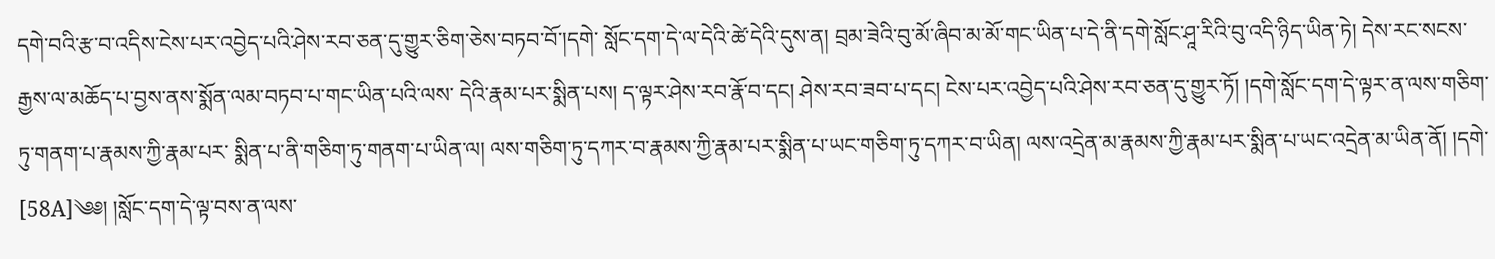དགེ་བའི་རྩ་བ་འདིས་ངེས་པར་འབྱེད་པའི་ཤེས་རབ་ཅན་དུ་གྱུར་ཅིག་ཅེས་བཏབ་བོ་།དགེ་ སློང་དག་དེ་ལ་དེའི་ཚེ་དེའི་དུས་ན། བྲམ་ཟེའི་བུ་མོ་ཞིབ་མ་མོ་གང་ཡིན་པ་དེ་ནི་དགེ་སློང་ཤཱ་རིའི་བུ་འདི་ཉིད་ཡིན་ཏེ། དེས་རང་སངས་རྒྱས་ལ་མཆོད་པ་བྱས་ནས་སྨོན་ལམ་བཏབ་པ་གང་ཡིན་པའི་ལས་ དེའི་རྣམ་པར་སྨིན་པས། ད་ལྟར་ཤེས་རབ་རྣོ་བ་དང། ཤེས་རབ་ཟབ་པ་དང། ངེས་པར་འབྱེད་པའི་ཤེས་རབ་ཅན་དུ་གྱུར་ཏོ། །དགེ་སློང་དག་དེ་ལྟར་ན་ལས་གཅིག་ཏུ་གནག་པ་རྣམས་ཀྱི་རྣམ་པར་ སྨིན་པ་ནི་གཅིག་ཏུ་གནག་པ་ཡིན་ལ། ལས་གཅིག་ཏུ་དཀར་བ་རྣམས་ཀྱི་རྣམ་པར་སྨིན་པ་ཡང་གཅིག་ཏུ་དཀར་བ་ཡིན། ལས་འདྲེན་མ་རྣམས་ཀྱི་རྣམ་པར་སྨིན་པ་ཡང་འདྲེན་མ་ཡིན་ནོ། །དགེ་ [58A]༄༅། །སློང་དག་དེ་ལྟ་བས་ན་ལས་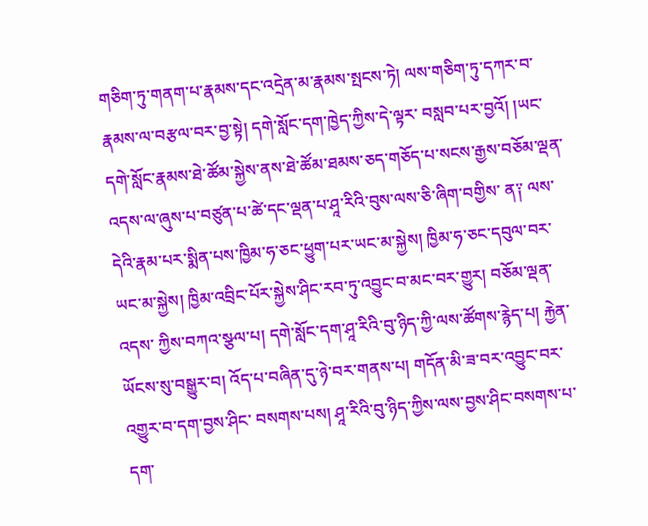གཅིག་ཏུ་གནག་པ་རྣམས་དང་འདྲེན་མ་རྣམས་སྤངས་ཏེ། ལས་གཅིག་ཏུ་དཀར་བ་རྣམས་ལ་བརྩལ་བར་བྱ་སྟེ། དགེ་སློང་དག་ཁྱེད་ཀྱིས་དེ་ལྟར་ བསླབ་པར་བྱའོ། །ཡང་དགེ་སློང་རྣམས་ཐེ་ཚོམ་སྐྱེས་ནས་ཐེ་ཚོམ་ཐམས་ཅད་གཅོད་པ་སངས་རྒྱས་བཅོམ་ལྡན་འདས་ལ་ཞུས་པ་བཙུན་པ་ཚེ་དང་ལྡན་པ་ཤཱ་རིའི་བུས་ལས་ཅི་ཞིག་བགྱིས་ ན༑ ལས་དེའི་རྣམ་པར་སྨིན་པས་ཁྱིམ་ཧ་ཅང་ཕྱུག་པར་ཡང་མ་སྐྱེས། ཁྱིམ་ཧ་ཅང་དབུལ་བར་ཡང་མ་སྐྱེས། ཁྱིམ་འབྲིང་པོར་སྐྱེས་ཤིང་རབ་ཏུ་འབྱུང་བ་མང་བར་གྱུར། བཅོམ་ལྡན་འདས་ ཀྱིས་བཀའ་སྩལ་པ། དགེ་སློང་དག་ཤཱ་རིའི་བུ་ཉིད་ཀྱི་ལས་ཚོགས་རྙེད་པ། རྐྱེན་ཡོངས་སུ་བསྒྱུར་བ། འོད་པ་བཞིན་དུ་ཉེ་བར་གནས་པ། གདོན་མི་ཟ་བར་འབྱུང་བར་འགྱུར་བ་དག་བྱས་ཤིང་ བསགས་པས། ཤཱ་རིའི་བུ་ཉིད་ཀྱིས་ལས་བྱས་ཤིང་བསགས་པ་དག་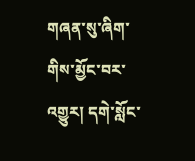གཞན་སུ་ཞིག་གིས་མྱོང་བར་འགྱུར། དགེ་སློང་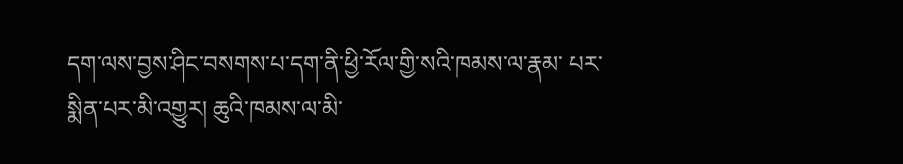དག་ལས་བྱས་ཤིང་བསགས་པ་དག་ནི་ཕྱི་རོལ་གྱི་སའི་ཁམས་ལ་རྣམ་ པར་སྨིན་པར་མི་འགྱུར། ཆུའི་ཁམས་ལ་མི་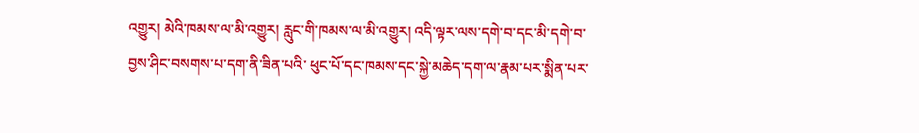འགྱུར། མེའི་ཁམས་ལ་མི་འགྱུར། རླུང་གི་ཁམས་ལ་མི་འགྱུར། འདི་ལྟར་ལས་དགེ་བ་དང་མི་དགེ་བ་བྱས་ཤིང་བསགས་པ་དག་ནི་ཟིན་པའི་ ཕུང་པོ་དང་ཁམས་དང་སྐྱེ་མཆེད་དག་ལ་རྣམ་པར་སྨིན་པར་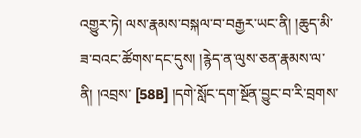འགྱུར་ཏེ། ལས་རྣམས་བསྐལ་བ་བརྒྱར་ཡང་ནི། །ཆུད་མི་ཟ་བའང་ཚོགས་དང་དུས། །རྙེད་ན་ལུས་ཅན་རྣམས་ལ་ནི། །འབྲས་ [58B] །དགེ་སློང་དག་སྔོན་བྱུང་བ་རི་བྲགས་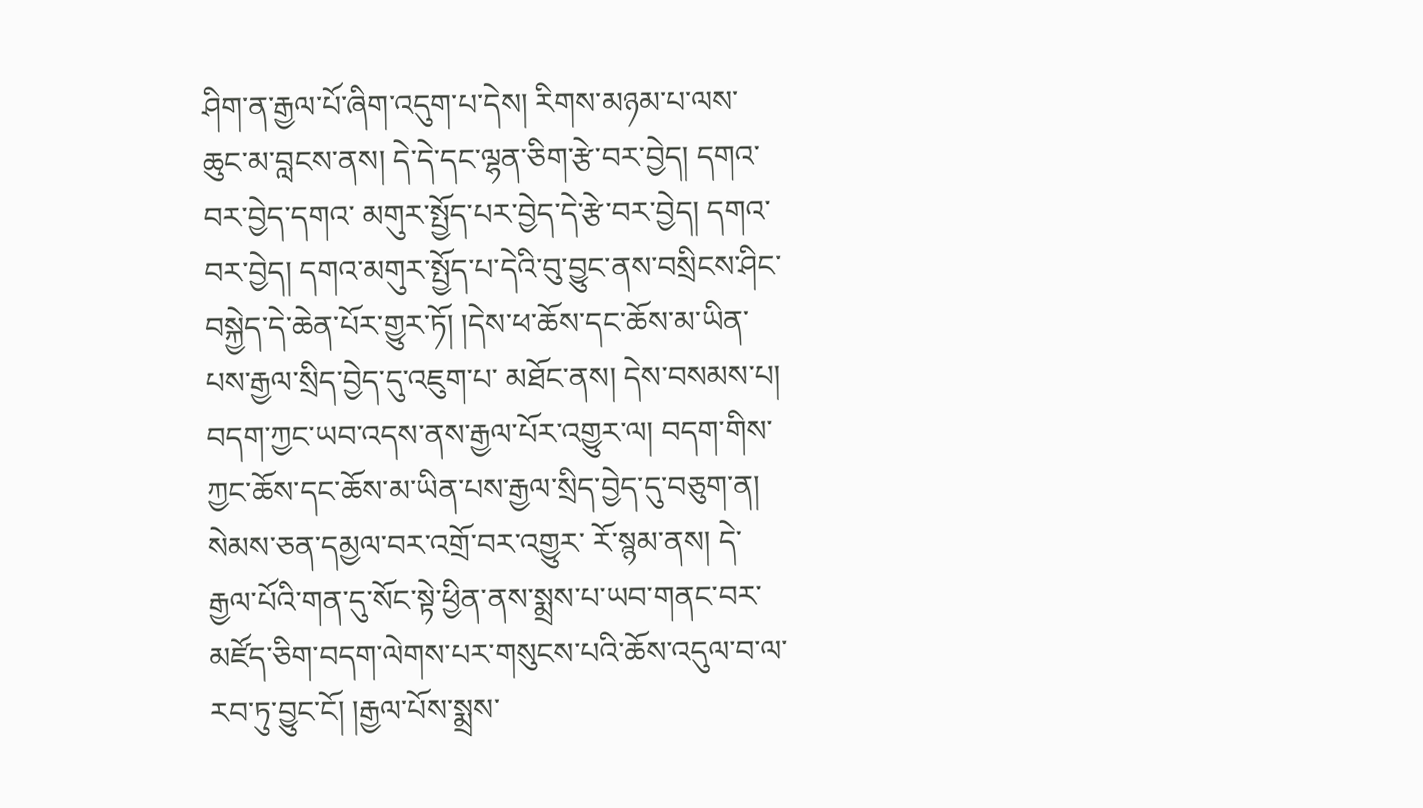ཤིག་ན་རྒྱལ་པོ་ཞིག་འདུག་པ་དེས། རིགས་མཉམ་པ་ལས་ཆུང་མ་བླངས་ནས། དེ་དེ་དང་ལྷན་ཅིག་རྩེ་བར་བྱེད། དགའ་བར་བྱེད་དགའ་ མགུར་སྤྱོད་པར་བྱེད་དེ་རྩེ་བར་བྱེད། དགའ་བར་བྱེད། དགའ་མགུར་སྤྱོད་པ་དེའི་བུ་བྱུང་ནས་བསྲིངས་ཤིང་བསྐྱེད་དེ་ཆེན་པོར་གྱུར་ཏོ། །དེས་ཕ་ཆོས་དང་ཆོས་མ་ཡིན་པས་རྒྱལ་སྲིད་བྱེད་དུ་འཇུག་པ་ མཐོང་ནས། དེས་བསམས་པ། བདག་ཀྱང་ཡབ་འདས་ནས་རྒྱལ་པོར་འགྱུར་ལ། བདག་གིས་ཀྱང་ཆོས་དང་ཆོས་མ་ཡིན་པས་རྒྱལ་སྲིད་བྱེད་དུ་བཅུག་ན། སེམས་ཅན་དམྱལ་བར་འགྲོ་བར་འགྱུར་ རོ་སྙམ་ནས། དེ་རྒྱལ་པོའི་གན་དུ་སོང་སྟེ་ཕྱིན་ནས་སྨྲས་པ་ཡབ་གནང་བར་མཛོད་ཅིག་བདག་ལེགས་པར་གསུངས་པའི་ཆོས་འདུལ་བ་ལ་རབ་ཏུ་བྱུང་ངོ། །རྒྱལ་པོས་སྨྲས་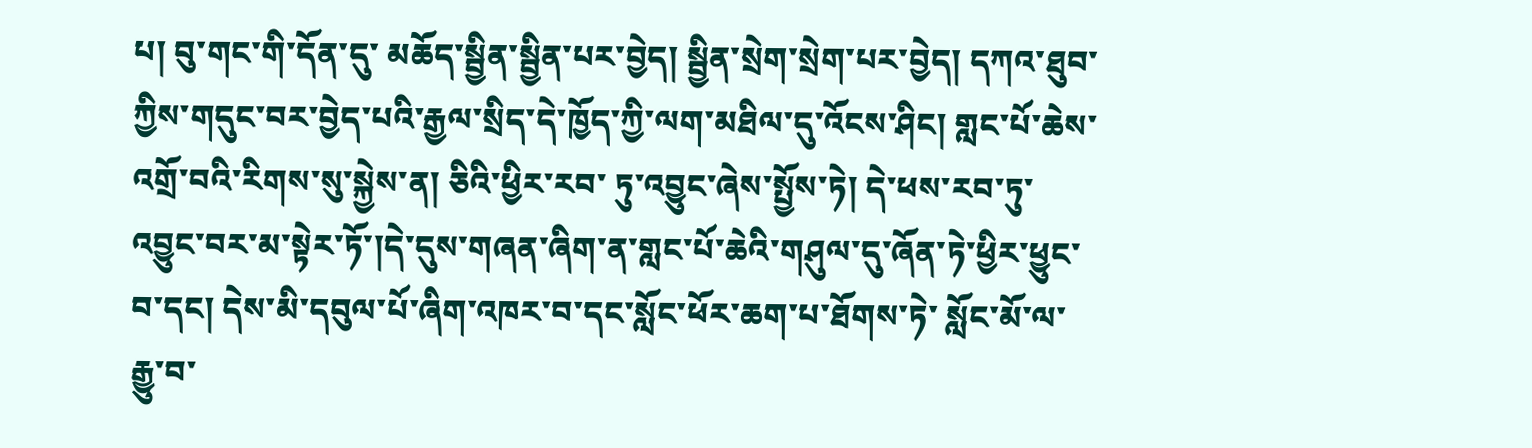པ། བུ་གང་གི་དོན་དུ་ མཆོད་སྦྱིན་སྦྱིན་པར་བྱེད། སྦྱིན་སྲེག་སྲེག་པར་བྱེད། དཀའ་ཐུབ་ཀྱིས་གདུང་བར་བྱེད་པའི་རྒྱལ་སྲིད་དེ་ཁྱོད་ཀྱི་ལག་མཐིལ་དུ་འོངས་ཤིང། གླང་པོ་ཆེས་འགྲོ་བའི་རིགས་སུ་སྐྱེས་ན། ཅིའི་ཕྱིར་རབ་ ཏུ་འབྱུང་ཞེས་སྤྱོས་ཏེ། དེ་ཕས་རབ་ཏུ་འབྱུང་བར་མ་སྟེར་ཏོ་།དེ་དུས་གཞན་ཞིག་ན་གླང་པོ་ཆེའི་གཤུལ་དུ་ཞོན་ཏེ་ཕྱིར་ཕྱུང་བ་དང། དེས་མི་དབུལ་པོ་ཞིག་འཁར་བ་དང་སློང་ཕོར་ཆག་པ་ཐོགས་ཏེ་ སློང་མོ་ལ་རྒྱུ་བ་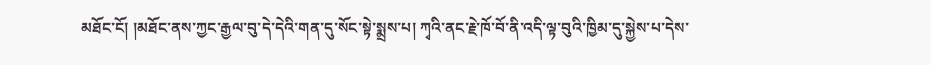མཐོང་ངོ། །མཐོང་ནས་ཀྱང་རྒྱལ་བུ་དེ་དེའི་གན་དུ་སོང་སྟེ་སྨྲས་པ། ཀྭའི་ནང་རྗེ་ཁོ་བོ་ནི་འདི་ལྟ་བུའི་ཁྱིམ་དུ་སྐྱེས་པ་དེས་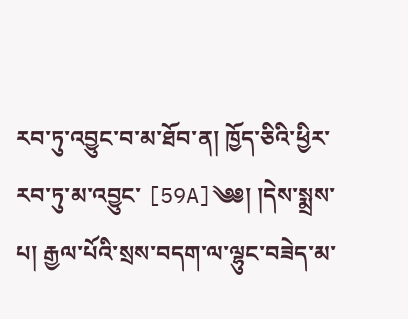རབ་ཏུ་འབྱུང་བ་མ་ཐོབ་ན། ཁྱོད་ཅིའི་ཕྱིར་རབ་ཏུ་མ་འབྱུང་ [59A]༄༅། །དེས་སྨྲས་པ། རྒྱལ་པོའི་སྲས་བདག་ལ་ལྷུང་བཟེད་མ་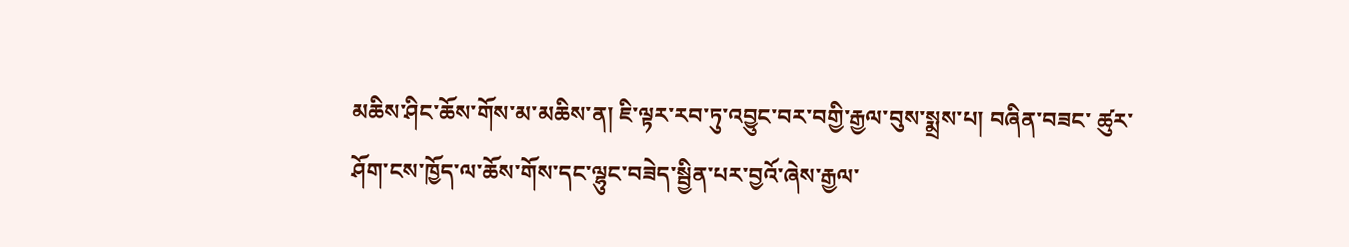མཆིས་ཤིང་ཆོས་གོས་མ་མཆིས་ན། ཇི་ལྟར་རབ་ཏུ་འབྱུང་བར་བགྱི་རྒྱལ་བུས་སྨྲས་པ། བཞིན་བཟང་ ཚུར་ཤོག་ངས་ཁྱོད་ལ་ཆོས་གོས་དང་ལྷུང་བཟེད་སྦྱིན་པར་བྱའོ་ཞེས་རྒྱལ་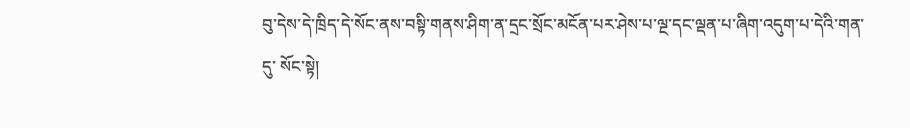བུ་དེས་དེ་ཁྲིད་དེ་སོང་ནས་བསྟི་གནས་ཤིག་ན་དྲང་སྲོང་མངོན་པར་ཤེས་པ་ལྔ་དང་ལྡན་པ་ཞིག་འདུག་པ་དེའི་གན་དུ་ སོང་སྟེ།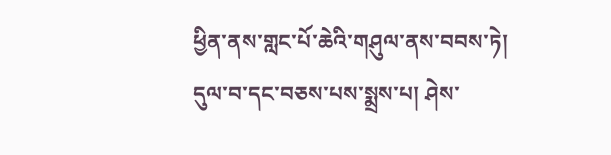ཕྱིན་ནས་གླང་པོ་ཆེའི་གཤུལ་ནས་བབས་ཏེ། དུལ་བ་དང་བཅས་པས་སྨྲས་པ། ཤེས་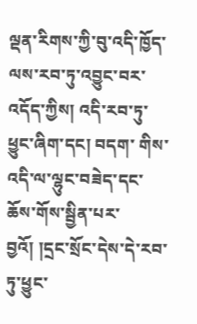ལྡན་རིགས་ཀྱི་བུ་འདི་ཁྱོད་ལས་རབ་ཏུ་འབྱུང་བར་འདོད་ཀྱིས། འདི་རབ་ཏུ་ཕྱུང་ཞིག་དང། བདག་ གིས་འདི་ལ་ལྷུང་བཟེད་དང་ཆོས་གོས་སྦྱིན་པར་བྱའོ། །དྲང་སྲོང་དེས་དེ་རབ་ཏུ་ཕྱུང་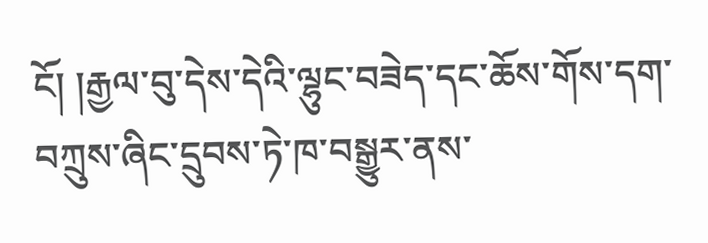ངོ། །རྒྱལ་བུ་དེས་དེའི་ལྷུང་བཟེད་དང་ཆོས་གོས་དག་བཀྲུས་ཞིང་དྲུབས་ཏེ་ཁ་བསྒྱུར་ནས་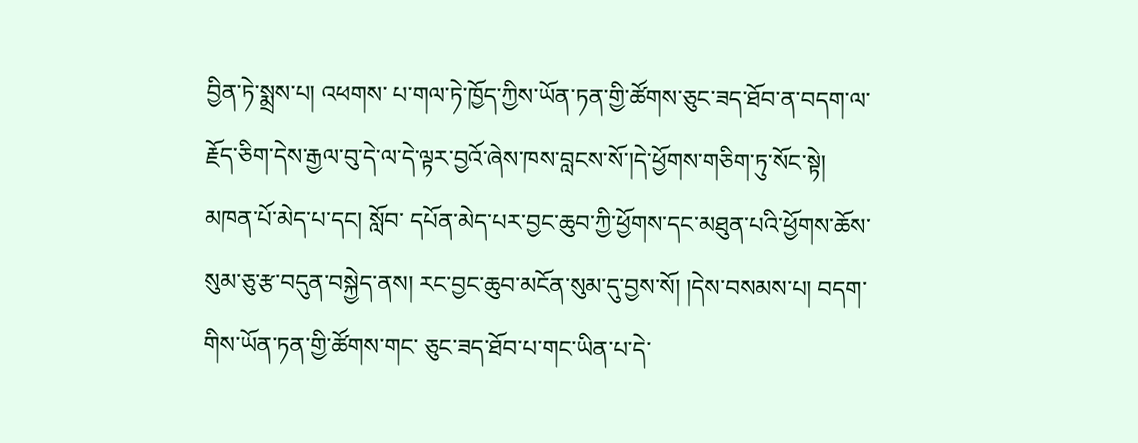བྱིན་ཏེ་སྨྲས་པ། འཕགས་ པ་གལ་ཏེ་ཁྱོད་ཀྱིས་ཡོན་ཏན་གྱི་ཚོགས་ཅུང་ཟད་ཐོབ་ན་བདག་ལ་རྗོད་ཅིག་དེས་རྒྱལ་བུ་དེ་ལ་དེ་ལྟར་བྱའོ་ཞེས་ཁས་བླངས་སོ་།དེ་ཕྱོགས་གཅིག་ཏུ་སོང་སྟེ། མཁན་པོ་མེད་པ་དང། སློབ་ དཔོན་མེད་པར་བྱང་ཆུབ་ཀྱི་ཕྱོགས་དང་མཐུན་པའི་ཕྱོགས་ཆོས་སུམ་ཅུ་རྩ་བདུན་བསྐྱེད་ནས། རང་བྱང་ཆུབ་མངོན་སུམ་དུ་བྱས་སོ། །དེས་བསམས་པ། བདག་གིས་ཡོན་ཏན་གྱི་ཚོགས་གང་ ཅུང་ཟད་ཐོབ་པ་གང་ཡིན་པ་དེ་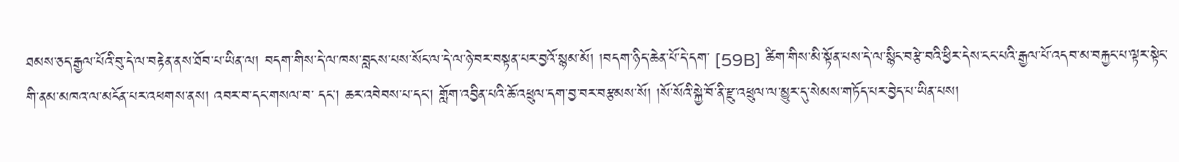ཐམས་ཅད་རྒྱལ་པོའི་བུ་དེ་ལ་བརྟེན་ནས་ཐོབ་པ་ཡིན་ལ། བདག་གིས་དེ་ལ་ཁས་བླངས་པས་སོང་ལ་དེ་ལ་ཉེ་བར་བསྟན་པར་བྱའོ་སྙམ་མོ། །བདག་ཉིད་ཆེན་པོ་དེ་དག་ [59B] ཚིག་གིས་མི་སྟོན་པས་དེ་ལ་སྙིང་བརྩེ་བའི་ཕྱིར་དེས་ངང་པའི་རྒྱལ་པོ་འདབ་མ་བརྐྱང་པ་ལྟར་སྟེང་གི་ནམ་མཁའ་ལ་མངོན་པར་འཕགས་ནས། འབར་བ་དང་གསལ་བ་ དང། ཆར་འབེབས་པ་དང། གློག་འབྱིན་པའི་ཆོ་འཕྲུལ་དག་བྱ་བར་བརྩམས་སོ། །སོ་སོའི་སྐྱེ་བོ་ནི་རྫུ་འཕྲུལ་ལ་མྱུར་དུ་སེམས་གཏོད་པར་བྱེད་པ་ཡིན་པས།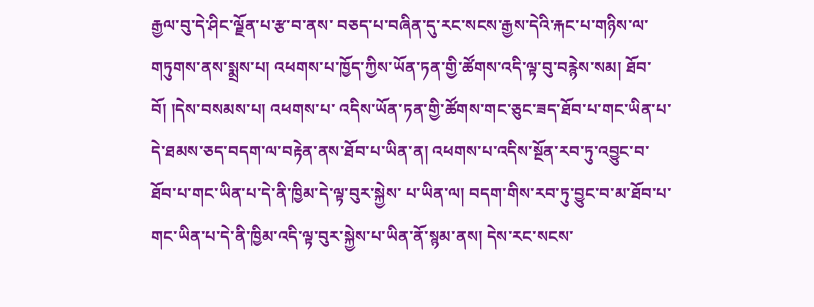རྒྱལ་བུ་དེ་ཤིང་ལྗོན་པ་རྩ་བ་ནས་ བཅད་པ་བཞིན་དུ་རང་སངས་རྒྱས་དེའི་རྐང་པ་གཉིས་ལ་གཏུགས་ནས་སྨྲས་པ། འཕགས་པ་ཁྱོད་ཀྱིས་ཡོན་ཏན་གྱི་ཚོགས་འདི་ལྟ་བུ་བརྙེས་སམ། ཐོབ་བོ། །དེས་བསམས་པ། འཕགས་པ་ འདིས་ཡོན་ཏན་གྱི་ཚོགས་གང་ཅུང་ཟད་ཐོབ་པ་གང་ཡིན་པ་དེ་ཐམས་ཅད་བདག་ལ་བརྟེན་ནས་ཐོབ་པ་ཡིན་ན། འཕགས་པ་འདིས་སྔོན་རབ་ཏུ་འབྱུང་བ་ཐོབ་པ་གང་ཡིན་པ་དེ་ནི་ཁྱིམ་དེ་ལྟ་བུར་སྐྱེས་ པ་ཡིན་ལ། བདག་གིས་རབ་ཏུ་བྱུང་བ་མ་ཐོབ་པ་གང་ཡིན་པ་དེ་ནི་ཁྱིམ་འདི་ལྟ་བུར་སྐྱེས་པ་ཡིན་ནོ་སྙམ་ནས། དེས་རང་སངས་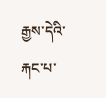རྒྱས་དེའི་རྐང་པ་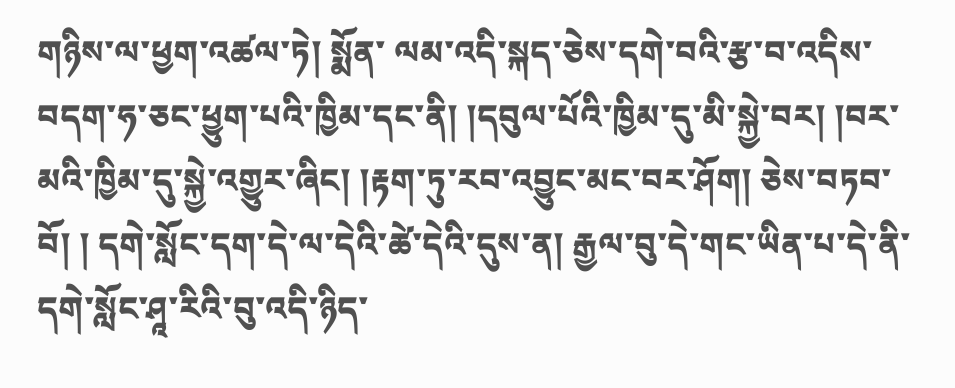གཉིས་ལ་ཕྱག་འཚལ་ཏེ། སྨོན་ ལམ་འདི་སྐད་ཅེས་དགེ་བའི་རྩ་བ་འདིས་བདག་ཧ་ཅང་ཕྱུག་པའི་ཁྱིམ་དང་ནི། །དབུལ་པོའི་ཁྱིམ་དུ་མི་སྐྱེ་བར། །བར་མའི་ཁྱིམ་དུ་སྐྱེ་འགྱུར་ཞིང། །རྟག་ཏུ་རབ་འབྱུང་མང་བར་ཤོག། ཅེས་བཏབ་བོ། ། དགེ་སློང་དག་དེ་ལ་དེའི་ཚེ་དེའི་དུས་ན། རྒྱལ་བུ་དེ་གང་ཡིན་པ་དེ་ནི་དགེ་སློང་ཤཱ་རིའི་བུ་འདི་ཉིད་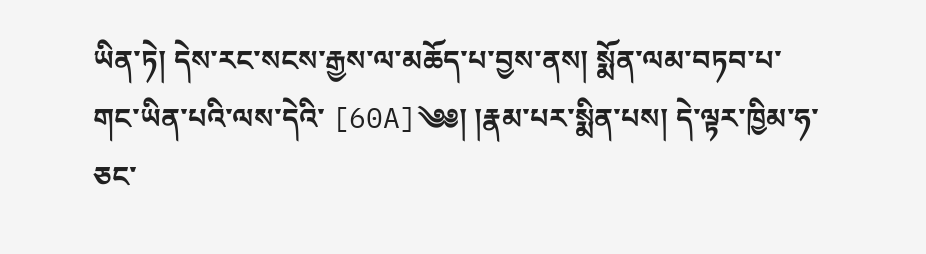ཡིན་ཏེ། དེས་རང་སངས་རྒྱས་ལ་མཆོད་པ་བྱས་ནས། སྨོན་ལམ་བཏབ་པ་གང་ཡིན་པའི་ལས་དེའི་ [60A]༄༅། །རྣམ་པར་སྨིན་པས། དེ་ལྟར་ཁྱིམ་ཧ་ཅང་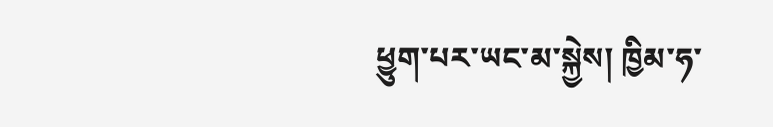ཕྱུག་པར་ཡང་མ་སྐྱེས། ཁྱིམ་ཧ་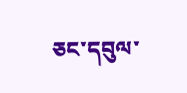ཅང་དབུལ་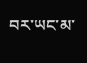བར་ཡང་མ་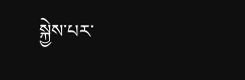སྐྱེས་པར་